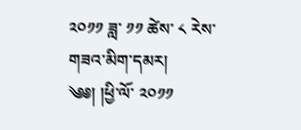༢༠༡༡ ཟླ་ ༡༡ ཚེས་ ༨ རེས་གཟའ་མིག་དམར།
༄༅། །ཕྱི་ལོ་ ༢༠༡༡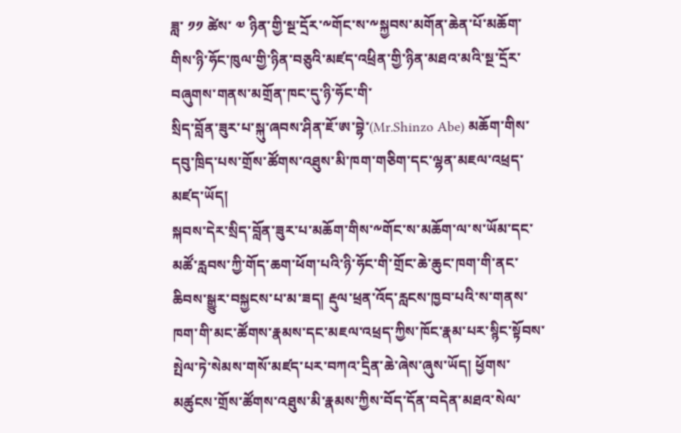ཟླ་ ༡༡ ཚེས་ ༧ ཉིན་གྱི་སྔ་དྲོར་༸གོང་ས་༸སྐྱབས་མགོན་ཆེན་པོ་མཆོག་གིས་ཉི་ཧོང་ཁུལ་གྱི་ཉིན་བཅུའི་མཛད་འཕྲིན་གྱི་ཉིན་མཐའ་མའི་སྔ་དྲོར་བཞུགས་གནས་མགྲོན་ཁང་དུ་ཉི་ཧོང་གི་
སྲིད་བློན་ཟུར་པ་སྐུ་ཞབས་ཤིན་ཇོ་ཨ་བྷེ་(Mr.Shinzo Abe) མཆོག་གིས་དབུ་ཁྲིད་པས་གྲོས་ཚོགས་འཐུས་མི་ཁག་གཅིག་དང་ལྷན་མཇལ་འཕྲད་མཛད་ཡོད།
སྐབས་དེར་སྲིད་བློན་ཟུར་པ་མཆོག་གིས་༸གོང་ས་མཆོག་ལ་ས་ཡོམ་དང་མཚོ་རླབས་ཀྱི་གོད་ཆག་ཕོག་པའི་ཉི་ཧོང་གི་གྲོང་ཆེ་ཆུང་ཁག་གི་ནང་ཆིབས་སྒྱུར་བསྐྱངས་པ་མ་ཟད། རྡུལ་ཕྲན་འོད་རླངས་ཁྱབ་པའི་ས་གནས་ཁག་གི་མང་ཚོགས་རྣམས་དང་མཇལ་འཕྲད་ཀྱིས་ཁོང་རྣམ་པར་སྙིང་སྟོབས་སྤེལ་ཏེ་སེམས་གསོ་མཛད་པར་བཀའ་དྲིན་ཆེ་ཞེས་ཞུས་ཡོད། ཕྱོགས་མཚུངས་གྲོས་ཚོགས་འཐུས་མི་རྣམས་ཀྱིས་བོད་དོན་བདེན་མཐའ་སེལ་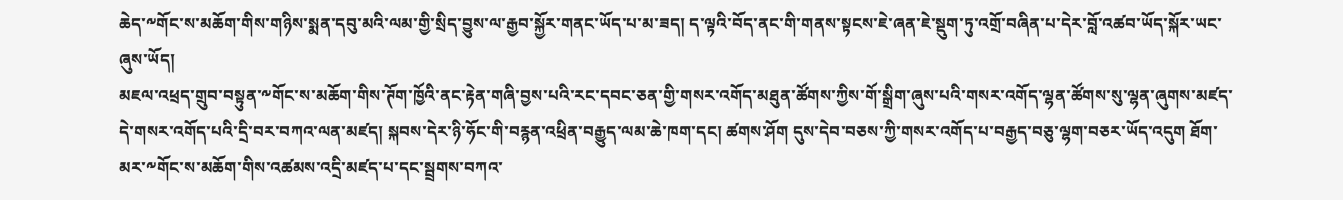ཆེད་༸གོང་ས་མཆོག་གིས་གཉིས་སྨན་དབུ་མའི་ལམ་གྱི་སྲིད་བྱུས་ལ་རྒྱབ་སྐྱོར་གནང་ཡོད་པ་མ་ཟད། ད་ལྟའི་བོད་ནང་གི་གནས་སྟངས་ཇེ་ཞན་ཇེ་སྡུག་ཏུ་འགྲོ་བཞིན་པ་དེར་བློ་འཚབ་ཡོད་སྐོར་ཡང་ཞུས་ཡོད།
མཇལ་འཕྲད་གྲུབ་བསྟུན་༸གོང་ས་མཆོག་གིས་ཊོག་ཁྱོའི་ནང་རྟེན་གཞི་བྱས་པའི་རང་དབང་ཅན་གྱི་གསར་འགོད་མཐུན་ཚོགས་ཀྱིས་གོ་སྒྲིག་ཞུས་པའི་གསར་འགོད་ལྷན་ཚོགས་སུ་ལྷན་ཞུགས་མཛད་དེ་གསར་འགོད་པའི་དྲི་བར་བཀའ་ལན་མཛད། སྐབས་དེར་ཉི་ཧོང་གི་བརྙན་འཕྲིན་བརྒྱུད་ལམ་ཆེ་ཁག་དང། ཚགས་ཤོག དུས་དེབ་བཅས་ཀྱི་གསར་འགོད་པ་བརྒྱད་བཅུ་ལྷག་བཅར་ཡོད་འདུག ཐོག་མར་༸གོང་ས་མཆོག་གིས་འཚམས་འདྲི་མཛད་པ་དང་སྦྲགས་བཀའ་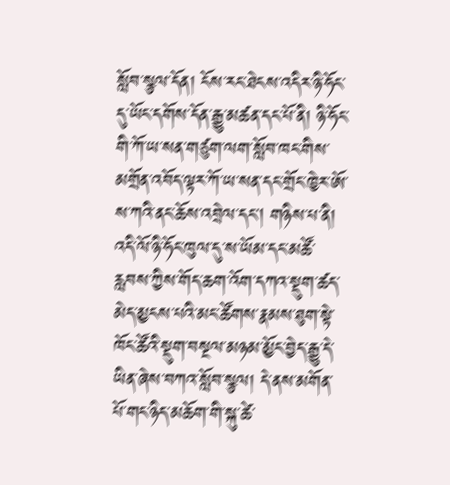སློབ་སྩལ་དོན། ངོས་རང་ཐེངས་འདིར་ཉི་ཧོང་དུ་ཡོང་དགོས་དོན་རྒྱུ་མཚན་དང་པོ་ནི། ཉི་ཧོང་གི་ཀོ་ཡ་སན་གཙུག་ལག་སློབ་ཁང་གིས་མགྲོན་འབོད་ལྟར་ཀོ་ཡ་སན་དང་གྲོང་ཁྱེར་ཨོ་ས་ཀའི་ནང་ཆོས་འབྲེལ་དང། གཉིས་པ་ནི། འདི་ལོ་ཉི་ཧོང་ཁུལ་དུ་ས་ཡོམ་དང་མཚོ་རླབས་ཀྱིས་གོད་ཆག་འོག་དཀའ་སྡུག་ཚད་མེད་མྱངས་པའི་མང་ཚོགས་རྣམས་ཐུག་སྟེ་ཁོང་ཚོའི་སྡུག་བསྔལ་མཉམ་མྱོང་བྱེད་རྒྱུ་དེ་ཡིན་ཞེས་བཀའ་སློབ་སྩལ། དེ་ནས་མགོན་པོ་གང་ཉིད་མཆོག་གི་སྐུ་ཚེ་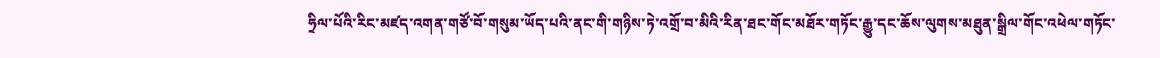ཧྲིལ་པོའི་རིང་མཛད་འགན་གཙོ་བོ་གསུམ་ཡོད་པའི་ནང་གི་གཉིས་ཏེ་འགྲོ་བ་མིའི་རིན་ཐང་གོང་མཐོར་གཏོང་རྒྱུ་དང་ཆོས་ལུགས་མཐུན་སྒྲིལ་གོང་འཕེལ་གཏོང་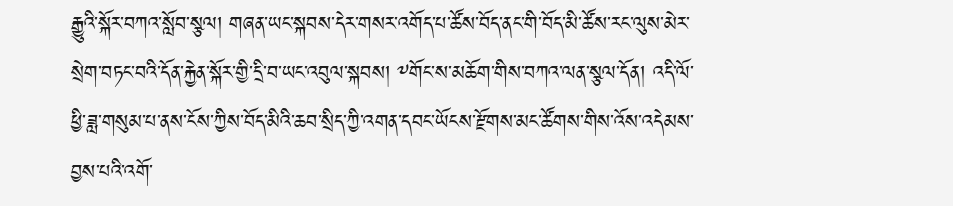རྒྱུའི་སྐོར་བཀའ་སློབ་སྩལ། གཞན་ཡང་སྐབས་དེར་གསར་འགོད་པ་ཚོས་བོད་ནང་གི་བོད་མི་ཚོས་རང་ལུས་མེར་སྲེག་བཏང་བའི་དོན་རྐྱེན་སྐོར་གྱི་དྲི་བ་ཡང་འབུལ་སྐབས། ༸གོང་ས་མཆོག་གིས་བཀའ་ལན་སྩལ་དོན། འདི་ལོ་ཕྱི་ཟླ་གསུམ་པ་ནས་ངོས་ཀྱིས་བོད་མིའི་ཆབ་སྲིད་ཀྱི་འགན་དབང་ཡོངས་རྫོགས་མང་ཚོགས་གིས་འོས་འདེམས་བྱས་པའི་འགོ་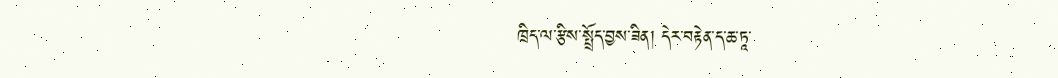ཁྲིད་ལ་རྩིས་སྤྲོད་བྱས་ཟིན། དེར་བརྟེན་ད་ཆ་ཏཱ་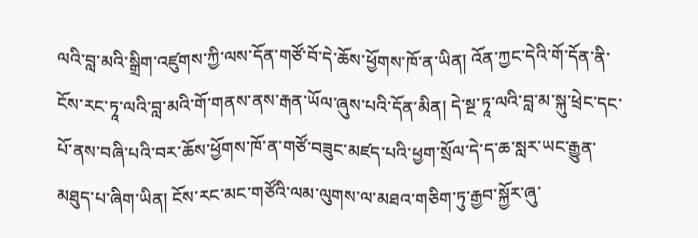ལའི་བླ་མའི་སྒྲིག་འཛུགས་ཀྱི་ལས་དོན་གཙོ་བོ་དེ་ཆོས་ཕྱོགས་ཁོ་ན་ཡིན། འོན་ཀྱང་དེའི་གོ་དོན་ནི་ངོས་རང་ཏཱ་ལའི་བླ་མའི་གོ་གནས་ནས་རྒན་ཡོལ་ཞུས་པའི་དོན་མིན། དེ་སྔ་ཏཱ་ལའི་བླ་མ་སྐུ་ཕྲེང་དང་པོ་ནས་བཞི་པའི་བར་ཆོས་ཕྱོགས་ཁོ་ན་གཙོ་བཟུང་མཛད་པའི་ཕྱག་སྲོལ་དེ་ད་ཆ་སླར་ཡང་རྒྱུན་མཐུད་པ་ཞིག་ཡིན། ངོས་རང་མང་གཙོའི་ལམ་ལུགས་ལ་མཐའ་གཅིག་ཏུ་རྒྱབ་སྐྱོར་ཞུ་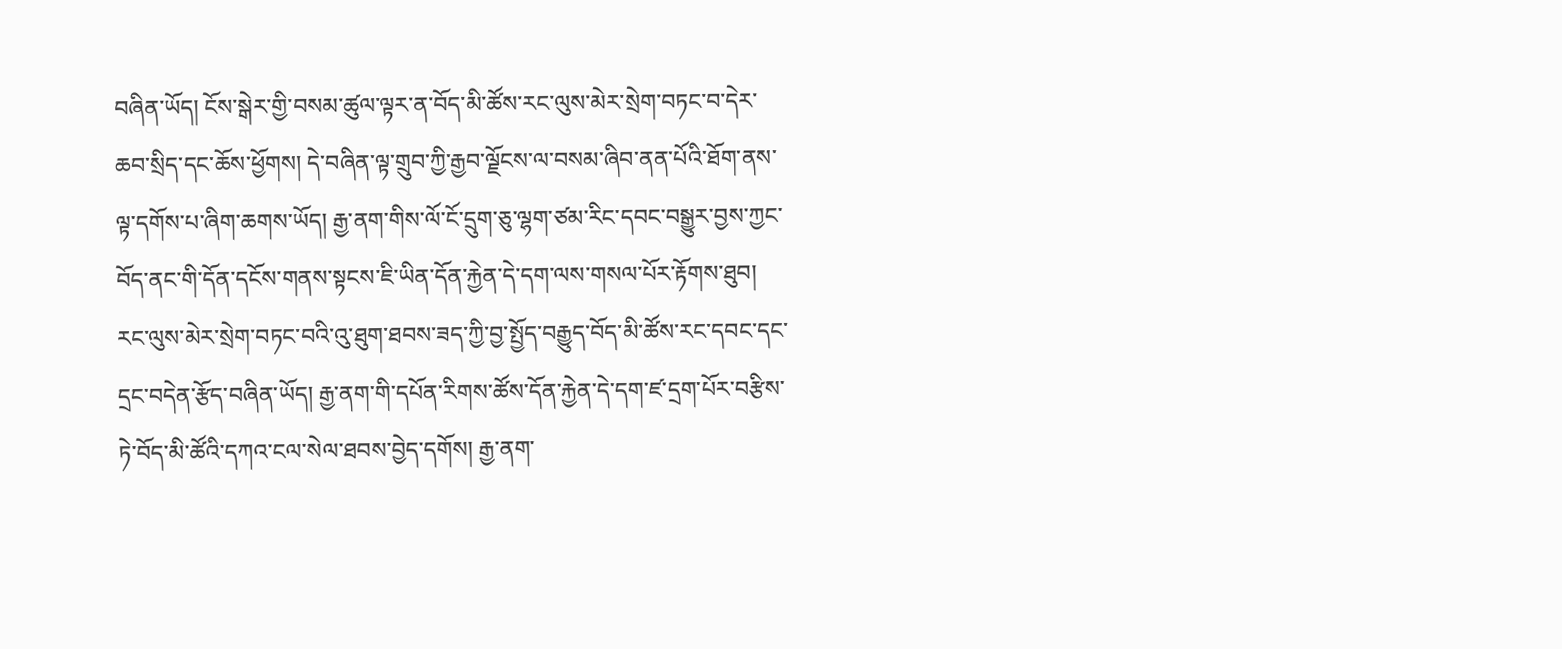བཞིན་ཡོད། ངོས་སྒེར་གྱི་བསམ་ཚུལ་ལྟར་ན་བོད་མི་ཚོས་རང་ལུས་མེར་སྲེག་བཏང་བ་དེར་ཆབ་སྲིད་དང་ཆོས་ཕྱོགས། དེ་བཞིན་ལྟ་གྲུབ་ཀྱི་རྒྱབ་ལྗོངས་ལ་བསམ་ཞིབ་ནན་པོའི་ཐོག་ནས་ལྟ་དགོས་པ་ཞིག་ཆགས་ཡོད། རྒྱ་ནག་གིས་ལོ་ངོ་དྲུག་ཅུ་ལྷག་ཙམ་རིང་དབང་བསྒྱུར་བྱས་ཀྱང་བོད་ནང་གི་དོན་དངོས་གནས་སྟངས་ཇི་ཡིན་དོན་རྐྱེན་དེ་དག་ལས་གསལ་པོར་རྟོགས་ཐུབ། རང་ལུས་མེར་སྲེག་བཏང་བའི་འུ་ཐུག་ཐབས་ཟད་ཀྱི་བྱ་སྤྱོད་བརྒྱུད་བོད་མི་ཚོས་རང་དབང་དང་དྲང་བདེན་རྩོད་བཞིན་ཡོད། རྒྱ་ནག་གི་དཔོན་རིགས་ཚོས་དོན་རྐྱེན་དེ་དག་ཛ་དྲག་པོར་བརྩིས་ཏེ་བོད་མི་ཚོའི་དཀའ་ངལ་སེལ་ཐབས་བྱེད་དགོས། རྒྱ་ནག་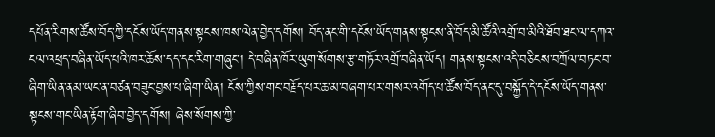དཔོན་རིགས་ཚོས་བོད་ཀྱི་དངོས་ཡོད་གནས་སྟངས་ཁས་ལེན་བྱེད་དགོས། བོད་ནང་གི་དངོས་ཡོད་གནས་སྟངས་ནི་བོད་མི་ཚོའི་འགྲོ་བ་མིའི་ཐོབ་ཐང་ལ་དཀའ་ངལ་འཕྲད་བཞིན་ཡོད་པའི་ཁར་ཆོས་དད་དང་རིག་གཞུང་། དེ་བཞིན་ཁོར་ཡུག་སོགས་རྩ་གཏོར་འགྲོ་བཞིན་ཡོད། གནས་སྟངས་འདི་བཅིངས་བཀྲོལ་བཏང་བ་ཞིག་ཡིན་ནམ་ཡང་ན་བཙན་བཟུང་བྱས་པ་ཞིག་ཡིན། ངོས་ཀྱིས་གང་བརྗོད་པར་ཆ་མ་བཞག་པར་གསར་འགོད་པ་ཚོས་བོད་ནང་དུ་བསྐྱོད་དེ་དངོས་ཡོད་གནས་སྟངས་གང་ཡིན་རྟོག་ཞིབ་བྱེད་དགོས། ཞེས་སོགས་ཀྱི་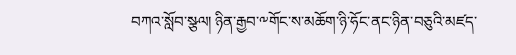བཀའ་སློབ་སྩལ། ཉིན་རྒྱབ་༸གོང་ས་མཆོག་ཉི་ཧོང་ནང་ཉིན་བཅུའི་མཛད་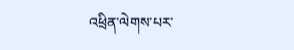འཕྲིན་ལེགས་པར་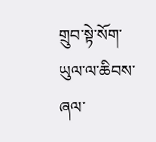གྲུབ་སྟེ་སོག་ཡུལ་ལ་ཆིབས་ཞལ་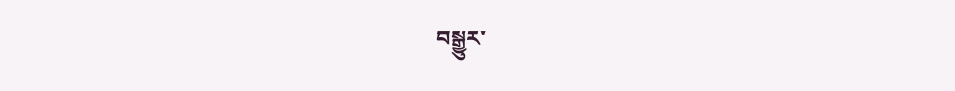བསྒྱུར་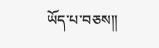ཡོད་པ་བཅས།།